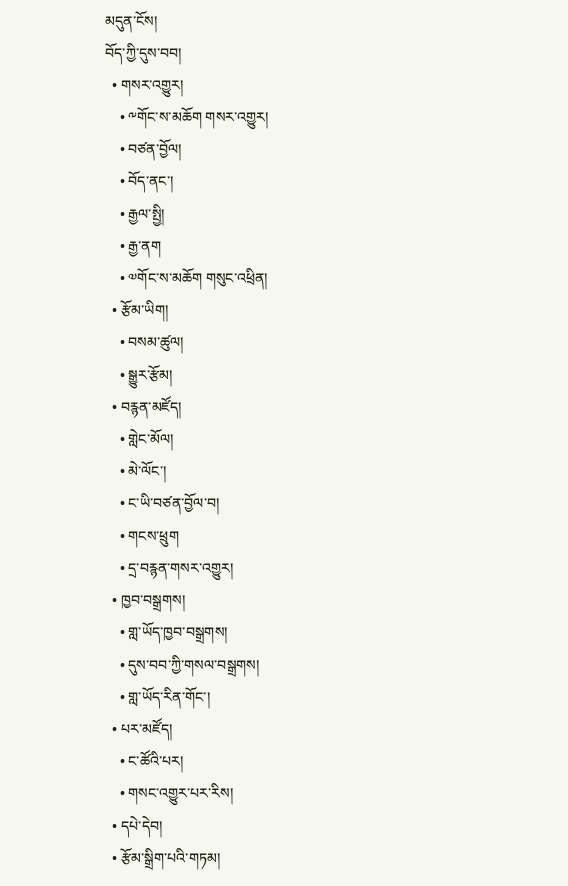མདུན་ངོས།
བོད་ཀྱི་དུས་བབ།
  • གསར་འགྱུར།
    • ༸གོང་ས་མཆོག གསར་འགྱུར།
    • བཙན་བྱོལ།
    • བོད་ནང་།
    • རྒྱལ་སྤྱི།
    • རྒྱ་ནག
    • ༧གོང་ས་མཆོག གསུང་འཕྲིན།
  • རྩོམ་ཡིག།
    • བསམ་ཚུལ།
    • སྒྱུར་རྩོམ།
  • བརྙན་མཛོད།
    • གླེང་མོལ།
    • མེ་ལོང་།
    • ང་ཡི་བཙན་བྱོལ་བ།
    • གངས་ཕྲུག
    • དྲ་བརྙན་གསར་འགྱུར།
  • ཁྱབ་བསྒྲགས།
    • གླ་ཡོད་ཁྱབ་བསྒྲགས།
    • དུས་བབ་ཀྱི་གསལ་བསྒྲགས།
    • གླ་ཡོད་རིན་གོང་།
  • པར་མཛོད།
    • ང་ཚོའི་པར།
    • གསང་འགྱུར་པར་རིས།
  • དཔེ་དེབ།
  • རྩོམ་སྒྲིག་པའི་གཏམ།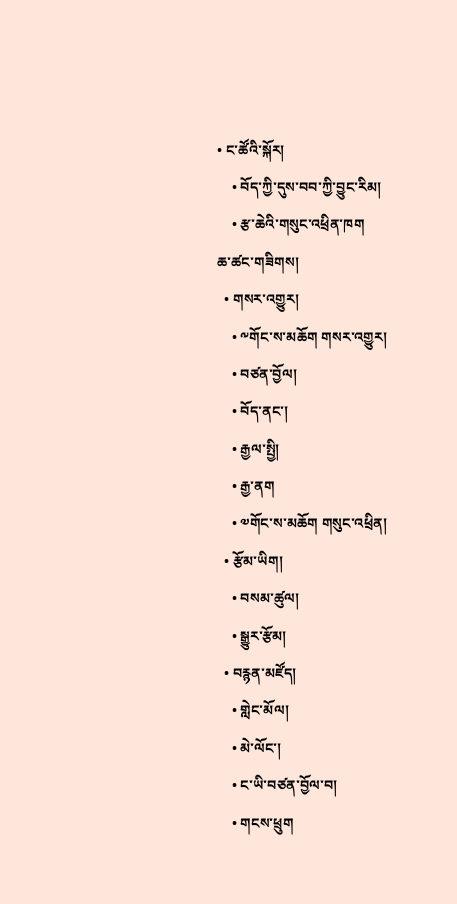• ང་ཚོའི་སྐོར།
    • བོད་ཀྱི་དུས་བབ་ཀྱི་བྱུང་རིམ།
    • རྩ་ཆེའི་གསུང་འཕྲིན་ཁག
ཆ་ཚང་གཟིགས།
  • གསར་འགྱུར།
    • ༸གོང་ས་མཆོག གསར་འགྱུར།
    • བཙན་བྱོལ།
    • བོད་ནང་།
    • རྒྱལ་སྤྱི།
    • རྒྱ་ནག
    • ༧གོང་ས་མཆོག གསུང་འཕྲིན།
  • རྩོམ་ཡིག།
    • བསམ་ཚུལ།
    • སྒྱུར་རྩོམ།
  • བརྙན་མཛོད།
    • གླེང་མོལ།
    • མེ་ལོང་།
    • ང་ཡི་བཙན་བྱོལ་བ།
    • གངས་ཕྲུག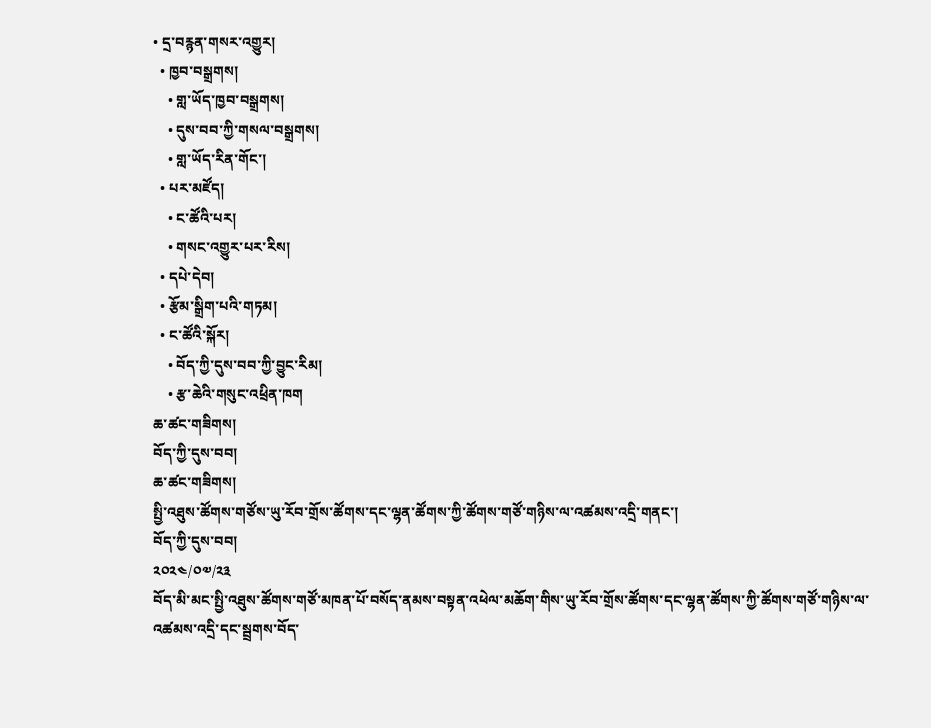• དྲ་བརྙན་གསར་འགྱུར།
  • ཁྱབ་བསྒྲགས།
    • གླ་ཡོད་ཁྱབ་བསྒྲགས།
    • དུས་བབ་ཀྱི་གསལ་བསྒྲགས།
    • གླ་ཡོད་རིན་གོང་།
  • པར་མཛོད།
    • ང་ཚོའི་པར།
    • གསང་འགྱུར་པར་རིས།
  • དཔེ་དེབ།
  • རྩོམ་སྒྲིག་པའི་གཏམ།
  • ང་ཚོའི་སྐོར།
    • བོད་ཀྱི་དུས་བབ་ཀྱི་བྱུང་རིམ།
    • རྩ་ཆེའི་གསུང་འཕྲིན་ཁག
ཆ་ཚང་གཟིགས།
བོད་ཀྱི་དུས་བབ།
ཆ་ཚང་གཟིགས།
སྤྱི་འཐུས་ཚོགས་གཙོས་ཡུ་རོབ་གྲོས་ཚོགས་དང་ལྷན་ཚོགས་ཀྱི་ཚོགས་གཙོ་གཉིས་ལ་འཚམས་འདྲི་གནང་།
བོད་ཀྱི་དུས་བབ།
༢༠༢༤/༠༧/༢༣
བོད་མི་མང་སྤྱི་འཐུས་ཚོགས་གཙོ་མཁན་པོ་བསོད་ནམས་བསྟན་འཕེལ་མཆོག་གིས་ཡུ་རོབ་གྲོས་ཚོགས་དང་ལྷན་ཚོགས་ཀྱི་ཚོགས་གཙོ་གཉིས་ལ་འཚམས་འདྲི་དང་སྦྲགས་བོད་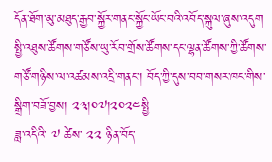དོན་ཐོག་མུ་མཐུད་རྒྱབ་སྐྱོར་གནང་སྐྱོང་ཡོང་བའི་འབོད་སྐུལ་ཞུས་འདུག
སྤྱི་འཐུས་ཚོགས་གཙོས་ཡུ་རོབ་གྲོས་ཚོགས་དང་ལྷན་ཚོགས་ཀྱི་ཚོགས་གཙོ་གཉིས་ལ་འཚམས་འདྲི་གནང་། བོད་ཀྱི་དུས་བབ་གསར་ཁང་གིས་སྒྲིག་བཟོ་བྱས། ༢༣།༠༧།༢༠༢༤སྤྱི
ཟླ་འདིའི་ ༧ ཚེས་ ༢༢ ཉིན་བོད་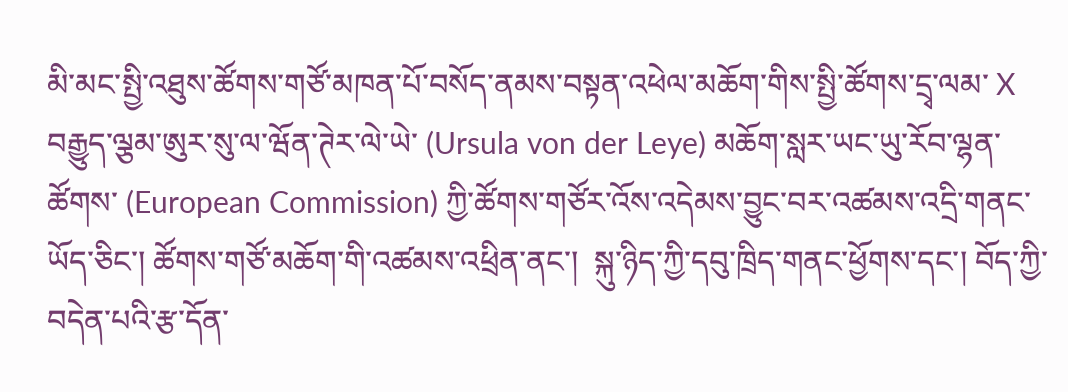མི་མང་སྤྱི་འཐུས་ཚོགས་གཙོ་མཁན་པོ་བསོད་ནམས་བསྟན་འཕེལ་མཆོག་གིས་སྤྱི་ཚོགས་དྲྭ་ལམ་ X བརྒྱུད་ལྕམ་ཨུར་སུ་ལ་ཝོན་ཊེར་ལེ་ཡེ་ (Ursula von der Leye) མཆོག་སླར་ཡང་ཡུ་རོབ་ལྷན་ཚོགས་ (European Commission) ཀྱི་ཚོགས་གཙོར་འོས་འདེམས་བྱུང་བར་འཚམས་འདྲི་གནང་ཡོད་ཅིང་། ཚོགས་གཙོ་མཆོག་གི་འཚམས་འཕྲིན་ནང་།  སྐུ་ཉིད་ཀྱི་དབུ་ཁྲིད་གནང་ཕྱོགས་དང་། བོད་ཀྱི་བདེན་པའི་རྩ་དོན་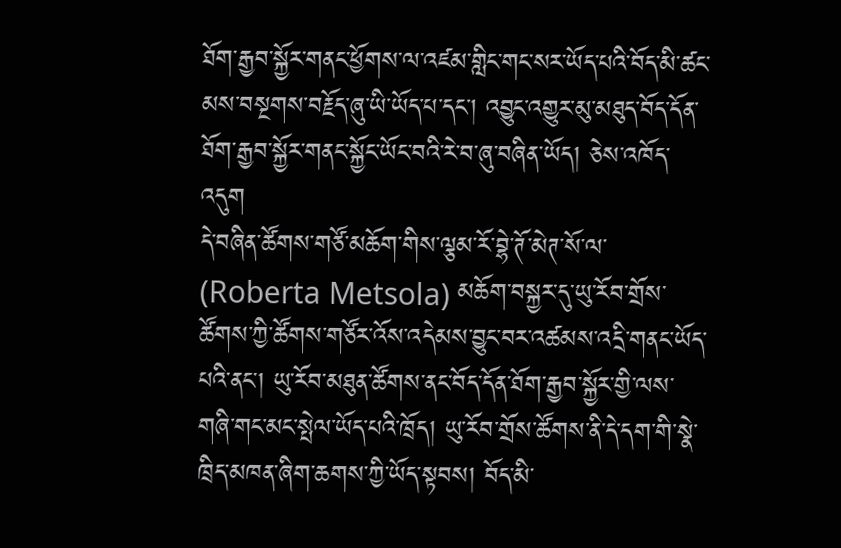ཐོག་རྒྱབ་སྐྱོར་གནང་ཕྱོགས་ལ་འཛམ་གླིང་གང་སར་ཡོད་པའི་བོད་མི་ཚང་མས་བསྔགས་བརྗོད་ཞུ་ཡི་ཡོད་པ་དང་། འབྱུང་འགྱུར་མུ་མཐུད་བོད་དོན་ཐོག་རྒྱབ་སྐྱོར་གནང་སྐྱོང་ཡོང་བའི་རེ་བ་ཞུ་བཞིན་ཡོད། ཅེས་འཁོད་འདུག
དེ་བཞིན་ཚོགས་གཙོ་མཆོག་གིས་ལྕམ་རོ་བྷེ་ཊོ་མེཊ་སོ་ལ་ (Roberta Metsola) མཆོག་བསྐྱར་དུ་ཡུ་རོབ་གྲོས་ཚོགས་ཀྱི་ཚོགས་གཙོར་འོས་འདེམས་བྱུང་བར་འཚམས་འདྲི་གནང་ཡོད་པའི་ནང་། ཡུ་རོབ་མཐུན་ཚོགས་ནང་བོད་དོན་ཐོག་རྒྱབ་སྐྱོར་གྱི་ལས་གཞི་གང་མང་སྤེལ་ཡོད་པའི་ཁྲོད། ཡུ་རོབ་གྲོས་ཚོགས་ནི་དེ་དག་གི་སྣེ་ཁྲིད་མཁན་ཞིག་ཆགས་ཀྱི་ཡོད་སྟབས། བོད་མི་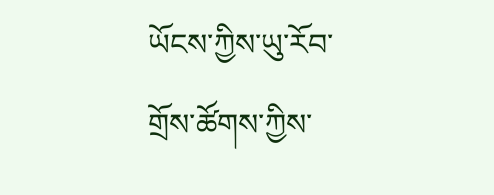ཡོངས་ཀྱིས་ཡུ་རོབ་གྲོས་ཚོགས་ཀྱིས་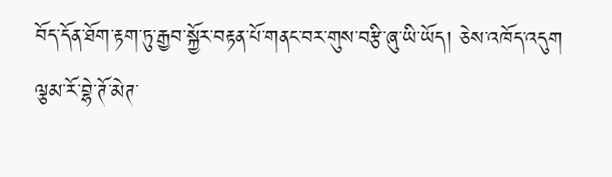བོད་དོན་ཐོག་རྟག་ཏུ་རྒྱབ་སྐྱོར་བརྟན་པོ་གནང་བར་གུས་བརྩི་ཞུ་ཡི་ཡོད། ཅེས་འཁོད་འདུག
ལྕམ་རོ་བྷེ་ཊོ་མེཊ་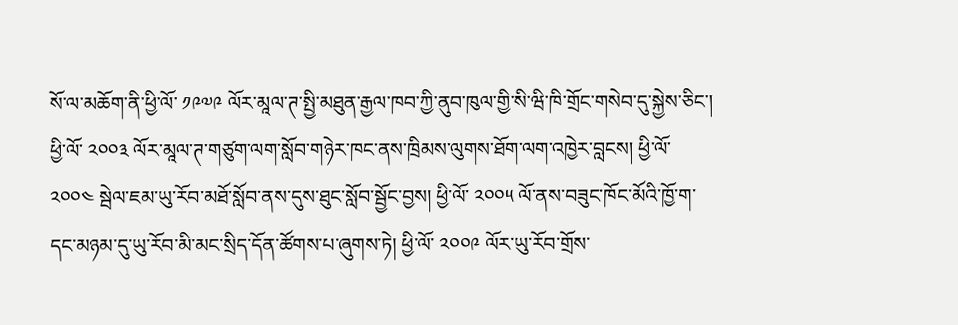སོ་ལ་མཆོག་ནི་ཕྱི་ལོ་ ༡༩༧༩ ལོར་མཱལ་ཊ་སྤྱི་མཐུན་རྒྱལ་ཁབ་ཀྱི་ནུབ་ཁུལ་གྱི་སི་ཝི་ཁི་གྲོང་གསེབ་དུ་སྐྱེས་ཅིང་། ཕྱི་ལོ་ ༢༠༠༣ ལོར་མཱལ་ཊ་གཙུག་ལག་སློབ་གཉེར་ཁང་ནས་ཁྲིམས་ལུགས་ཐོག་ལག་འཁྱེར་བླངས། ཕྱི་ལོ་ ༢༠༠༤ སྦེལ་ཇམ་ཡུ་རོབ་མཐོ་སློབ་ནས་དུས་ཐུང་སློབ་སྦྱོང་བྱས། ཕྱི་ལོ་ ༢༠༠༥ ལོ་ནས་བཟུང་ཁོང་མོའི་ཁྱོ་ག་དང་མཉམ་དུ་ཡུ་རོབ་མི་མང་སྲིད་དོན་ཚོགས་པ་ཞུགས་ཏེ། ཕྱི་ལོ་ ༢༠༠༩ ལོར་ཡུ་རོབ་གྲོས་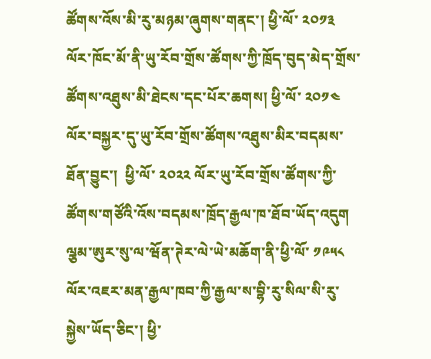ཚོགས་འོས་མི་རུ་མཉམ་ཞུགས་གནང་། ཕྱི་ལོ་ ༢༠༡༣ ལོར་ཁོང་མོ་ནི་ཡུ་རོབ་གྲོས་ཚོགས་ཀྱི་ཁྲོད་བུད་མེད་གྲོས་ཚོགས་འཐུས་མི་ཐེངས་དང་པོར་ཆགས། ཕྱི་ལོ་ ༢༠༡༤ ལོར་བསྐྱར་དུ་ཡུ་རོབ་གྲོས་ཚོགས་འཐུས་མིར་བདམས་ཐོན་བྱུང་།  ཕྱི་ལོ་ ༢༠༢༢ ལོར་ཡུ་རོབ་གྲོས་ཚོགས་ཀྱི་ཚོགས་གཙོའི་འོས་བདམས་ཁྲོད་རྒྱལ་ཁ་ཐོབ་ཡོད་འདུག
ལྕམ་ཨུར་སུ་ལ་ཝོན་ཊེར་ལེ་ཡེ་མཆོག་ནི་ཕྱི་ལོ་ ༡༩༥༨ ལོར་འཇར་མན་རྒྱལ་ཁབ་ཀྱི་རྒྱལ་ས་བྷི་རུ་སིལ་སི་རུ་སྐྱེས་ཡོད་ཅིང་། ཕྱི་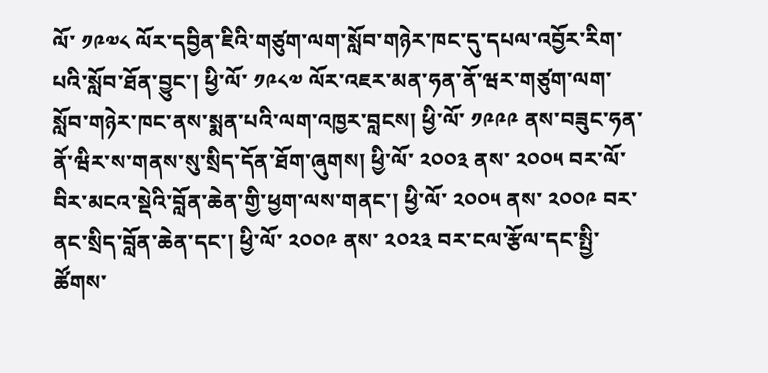ལོ་ ༡༩༧༨ ལོར་དབྱིན་ཇིའི་གཙུག་ལག་སློབ་གཉེར་ཁང་དུ་དཔལ་འབྱོར་རིག་པའི་སློབ་ཐོན་བྱུང་། ཕྱི་ལོ་ ༡༩༨༧ ལོར་འཇར་མན་ཧན་ནོ་ཝར་གཙུག་ལག་སློབ་གཉེར་ཁང་ནས་སྨན་པའི་ལག་འཁྱར་བླངས། ཕྱི་ལོ་ ༡༩༩༩ ནས་བཟུང་ཧན་ནོ་ཝིར་ས་གནས་སུ་སྲིད་དོན་ཐོག་ཞུགས། ཕྱི་ལོ་ ༢༠༠༣ ནས་ ༢༠༠༥ བར་ལོ་བིར་མངའ་སྡེའི་བློན་ཆེན་གྱི་ཕྱག་ལས་གནང་། ཕྱི་ལོ་ ༢༠༠༥ ནས་ ༢༠༠༩ བར་ནང་སྲིད་བློན་ཆེན་དང་། ཕྱི་ལོ་ ༢༠༠༩ ནས་ ༢༠༢༣ བར་ངལ་རྩོལ་དང་སྤྱི་ཚོགས་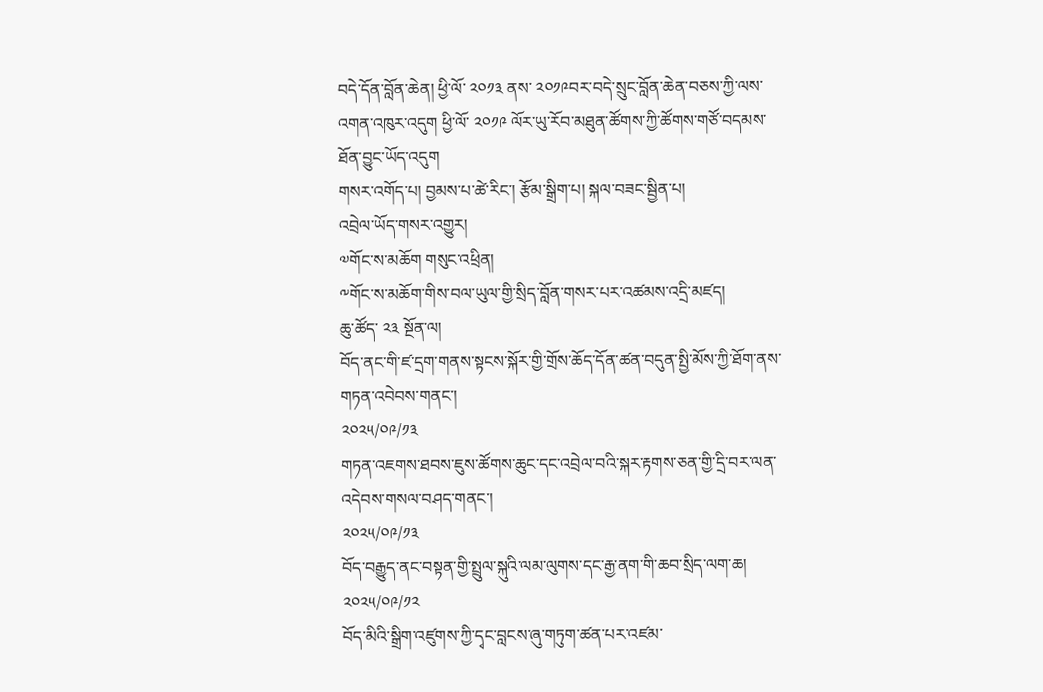བདེ་དོན་བློན་ཆེན། ཕྱི་ལོ་ ༢༠༡༣ ནས་ ༢༠༡༩བར་བདེ་སྲུང་བློན་ཆེན་བཅས་ཀྱི་ལས་འགན་འཁུར་འདུག ཕྱི་ལོ་ ༢༠༡༩ ལོར་ཡུ་རོབ་མཐུན་ཚོགས་ཀྱི་ཚོགས་གཙོ་བདམས་ཐོན་བྱུང་ཡོད་འདུག
གསར་འགོད་པ། བྱམས་པ་ཚེ་རིང་། རྩོམ་སྒྲིག་པ། སྐལ་བཟང་སྦྱིན་པ།
འབྲེལ་ཡོད་གསར་འགྱུར།
༧གོང་ས་མཆོག གསུང་འཕྲིན།
༸གོང་ས་མཆོག་གིས་བལ་ཡུལ་གྱི་སྲིད་བློན་གསར་པར་འཚམས་འདྲི་མཛད།
ཆུ་ཚོད་ ༢༣ སྔོན་ལ།
བོད་ནང་གི་ཛ་དྲག་གནས་སྟངས་སྐོར་གྱི་གྲོས་ཆོད་དོན་ཚན་བདུན་སྤྱི་མོས་ཀྱི་ཐོག་ནས་གཏན་འབེབས་གནང་།
༢༠༢༥/༠༩/༡༣
གཏན་འཇགས་ཐབས་ཇུས་ཚོགས་ཆུང་དང་འབྲེལ་བའི་སྐར་རྟགས་ཅན་གྱི་དྲི་བར་ལན་འདེབས་གསལ་བཤད་གནང་།
༢༠༢༥/༠༩/༡༣
བོད་བརྒྱུད་ནང་བསྟན་གྱི་སྤྲུལ་སྐུའི་ལམ་ལུགས་དང་རྒྱ་ནག་གི་ཆབ་སྲིད་ལག་ཆ།
༢༠༢༥/༠༩/༡༢
བོད་མིའི་སྒྲིག་འཛུགས་ཀྱི་དྭང་བླངས་ཞུ་གཏུག་ཚན་པར་འཛམ་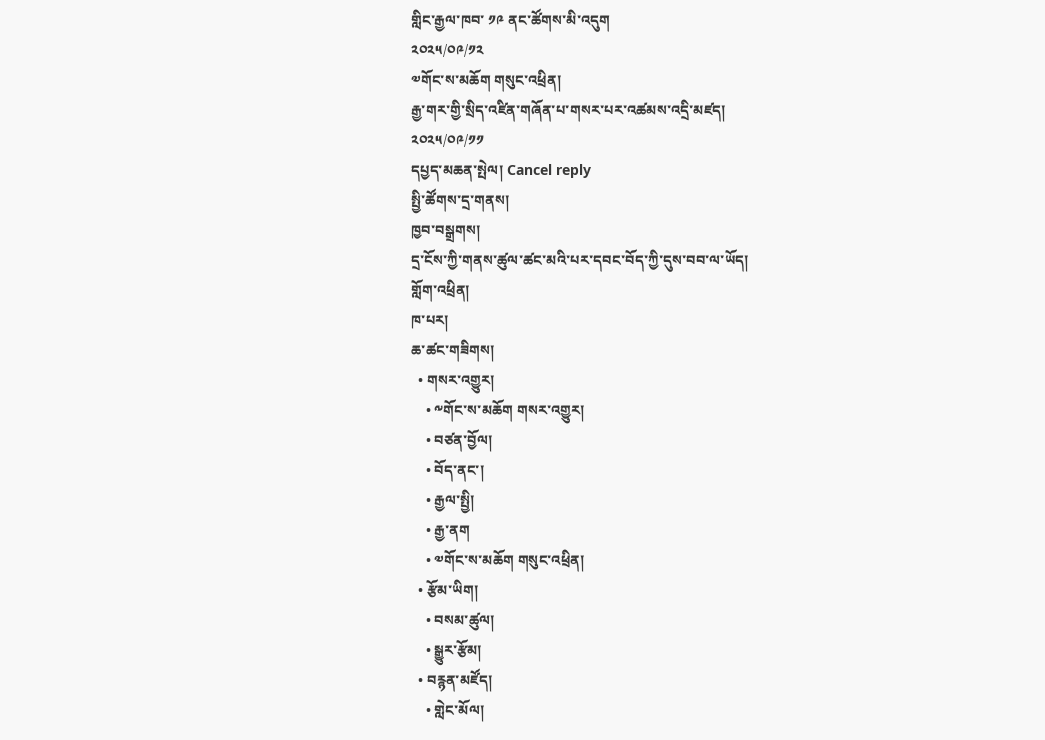གླིང་རྒྱལ་ཁབ་ ༡༩ ནང་ཚོགས་མི་འདུག
༢༠༢༥/༠༩/༡༢
༧གོང་ས་མཆོག གསུང་འཕྲིན།
རྒྱ་གར་གྱི་སྲིད་འཛིན་གཞོན་པ་གསར་པར་འཚམས་འདྲི་མཛད།
༢༠༢༥/༠༩/༡༡
དཔྱད་མཆན་སྤེལ། Cancel reply
སྤྱི་ཚོགས་དྲ་གནས།
ཁྱབ་བསྒྲགས།
དྲ་ངོས་ཀྱི་གནས་ཚུལ་ཚང་མའི་པར་དབང་བོད་ཀྱི་དུས་བབ་ལ་ཡོད།
གློག་འཕྲིན།
ཁ་པར།
ཆ་ཚང་གཟིགས།
  • གསར་འགྱུར།
    • ༸གོང་ས་མཆོག གསར་འགྱུར།
    • བཙན་བྱོལ།
    • བོད་ནང་།
    • རྒྱལ་སྤྱི།
    • རྒྱ་ནག
    • ༧གོང་ས་མཆོག གསུང་འཕྲིན།
  • རྩོམ་ཡིག།
    • བསམ་ཚུལ།
    • སྒྱུར་རྩོམ།
  • བརྙན་མཛོད།
    • གླེང་མོལ།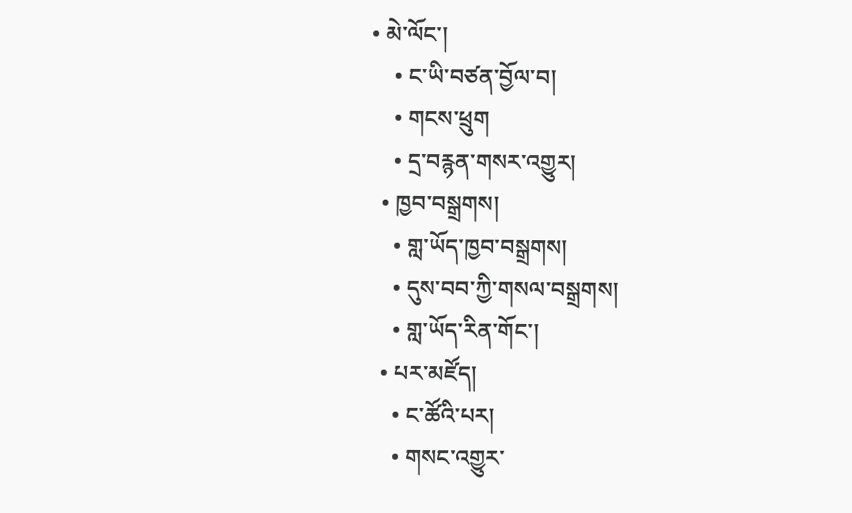• མེ་ལོང་།
    • ང་ཡི་བཙན་བྱོལ་བ།
    • གངས་ཕྲུག
    • དྲ་བརྙན་གསར་འགྱུར།
  • ཁྱབ་བསྒྲགས།
    • གླ་ཡོད་ཁྱབ་བསྒྲགས།
    • དུས་བབ་ཀྱི་གསལ་བསྒྲགས།
    • གླ་ཡོད་རིན་གོང་།
  • པར་མཛོད།
    • ང་ཚོའི་པར།
    • གསང་འགྱུར་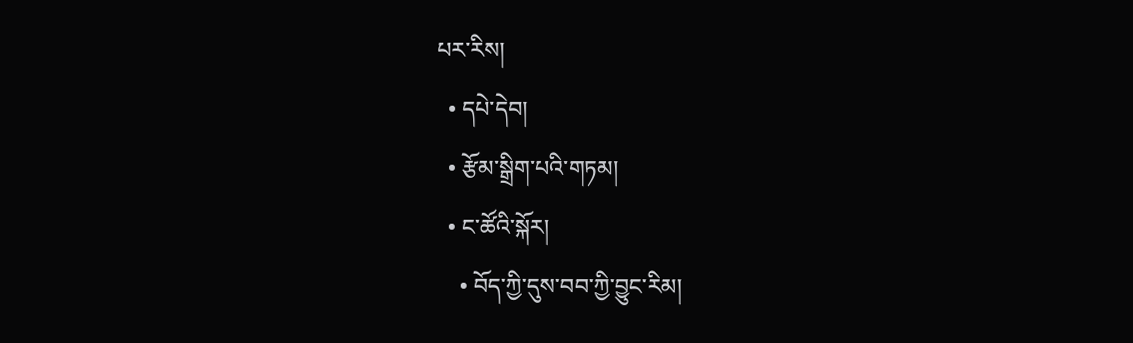པར་རིས།
  • དཔེ་དེབ།
  • རྩོམ་སྒྲིག་པའི་གཏམ།
  • ང་ཚོའི་སྐོར།
    • བོད་ཀྱི་དུས་བབ་ཀྱི་བྱུང་རིམ།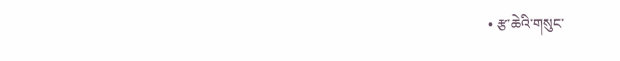• རྩ་ཆེའི་གསུང་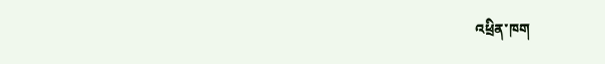འཕྲིན་ཁག